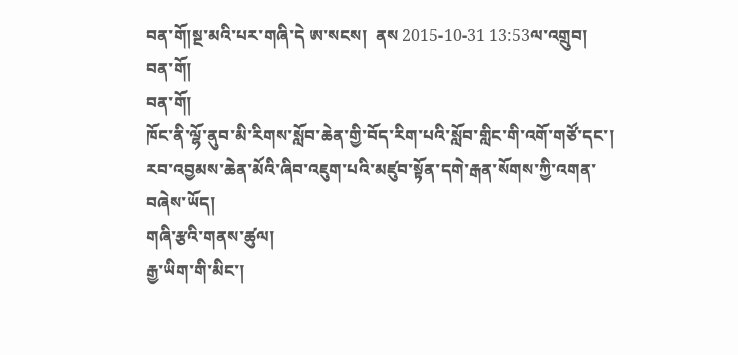བན་གོ།སྔ་མའི་པར་གཞི་དེ ཨ་སངས།  ནས 2015-10-31 13:53ལ་འགྲུབ།
བན་གོ།
བན་གོ།
ཁོང་ནི་ལྷོ་ནུབ་མི་རིགས་སློབ་ཆེན་གྱི་བོད་རིག་པའི་སློབ་གླིང་གི་འགོ་གཙོ་དང་། རབ་འབྱམས་ཆེན་མོའི་ཞིབ་འཇུག་པའི་མཛུབ་སྟོན་དགེ་རྒན་སོགས་ཀྱི་འགན་བཞེས་ཡོད།
གཞི་རྩའི་གནས་ཚུལ།
རྒྱ་ཡིག་གི་མིང་།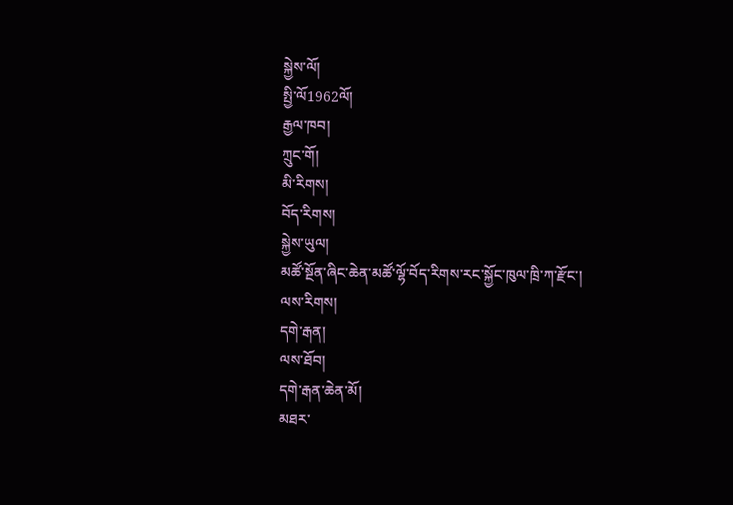སྐྱེས་ལོ།
སྤྱི་ལོ1962ལོ།
རྒྱལ་ཁབ།
ཀྲུང་གོ།
མི་རིགས།
བོད་རིགས།
སྐྱེས་ཡུལ།
མཚོ་སྔོན་ཞིང་ཆེན་མཚོ་ལྷོ་བོད་རིགས་རང་སྐྱོང་ཁུལ་ཁྲི་ཀ་རྫོང་།
ལས་རིགས།
དགེ་རྒན།
ལས་ཐོབ།
དགེ་རྒན་ཆེན་མོ།
མཐར་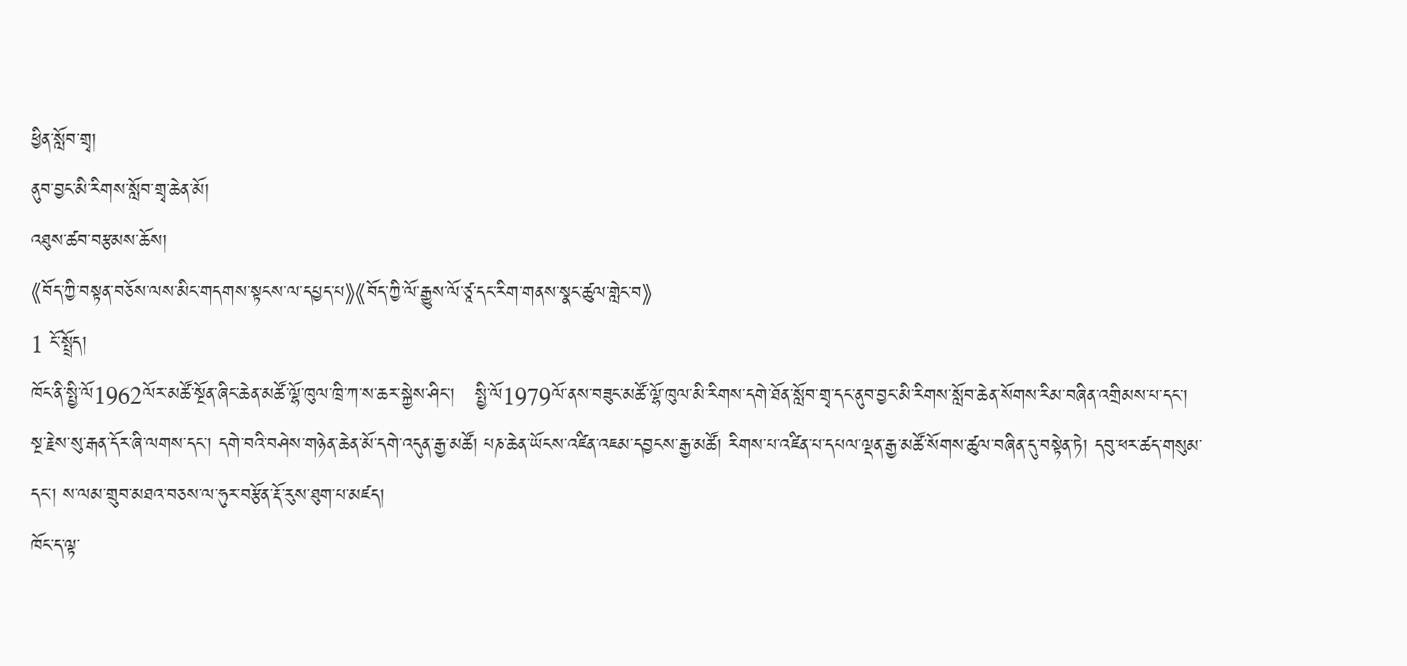ཕྱིན་སློབ་གྲྭ།
ནུབ་བྱང་མི་རིགས་སློབ་གྲྭ་ཆེན་མོ།
འཐུས་ཚབ་བརྩམས་ཆོས།
《བོད་ཀྱི་བསྟན་བཅོས་ལས་མིང་གདགས་སྟངས་ལ་དཔྱད་པ》《བོད་ཀྱི་ལོ་རྒྱུས་ལོ་ཙཱ་དང་རིག་གནས་སྣང་ཚུལ་གླེང་བ》
1 ངོ་སྤྲོད།
ཁོང་ནི་སྤྱི་ལོ1962ལོར་མཚོ་སྔོན་ཞིང་ཆེན་མཚོ་ལྷོ་ཁུལ་ཁྲི་ཀ་ས་ཆར་སྐྱེས་ཤིང་།   སྤྱི་ལོ1979ལོ་ནས་བཟུང་མཚོ་ལྷོ་ཁུལ་མི་རིགས་དགེ་ཐོན་སློབ་གྲྭ་དང་ནུབ་བྱང་མི་རིགས་སློབ་ཆེན་སོགས་རིམ་བཞིན་འགྲིམས་པ་དང་།  སྔ་རྗེས་སུ་རྒན་དོར་ཞི་ལགས་དང་། དགེ་བའི་བཤེས་གཉེན་ཆེན་མོ་དགེ་འདུན་རྒྱ་མཚོ། པཎ་ཆེན་ཡོངས་འཛིན་འཇམ་དབྱངས་རྒྱ་མཚོ། རིགས་པ་འཛིན་པ་དཔལ་ལྡན་རྒྱ་མཚོ་སོགས་ཚུལ་བཞིན་དུ་བསྟེན་ཏེ། དབུ་ཕར་ཚད་གསུམ་དང་། ས་ལམ་གྲུབ་མཐའ་བཅས་ལ་ཧུར་བརྩོན་རྡོ་རུས་ཐུག་པ་མཛད།
ཁོང་ད་ལྟ་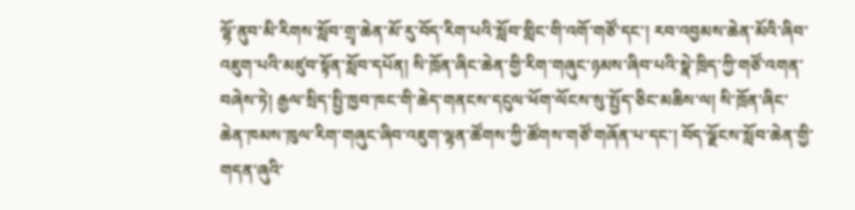ལྷོ་ནུབ་མི་རིགས་སློབ་གྲྭ་ཆེན་མོ་རུ་བོད་རིག་པའི་སློབ་གླིང་གི་འགོ་གཙོ་དང་། རབ་འབྱམས་ཆེན་མོའི་ཞིབ་འཇུག་པའི་མཛུབ་སྟོན་སློབ་དཔོན། སི་ཁྲོན་ཞིང་ཆེན་གྱི་རིག་གཞུང་ཉམས་ཞིབ་པའི་སྣེ་ཁྲིད་ཀྱི་གཙོ་འགན་བཞེས་ཏེ། རྒྱལ་སྲིད་སྤྱི་ཁྱབ་ཁང་གི་ཆེད་གནངས་དངུལ་ཕོག་ལོངས་སུ་སྤྱོད་ཅིང་མཆིས་ལ། སི་ཁྲོན་ཞིང་ཆེན་ཁམས་ཁུལ་རིག་གཞུང་ཞིབ་འཇུག་ལྷན་ཚོགས་ཀྱི་ཚོགས་གཙོ་གཞོན་པ་དང་། བོད་ལྗོངས་སློབ་ཆེན་གྱི་གདན་ཞུའི་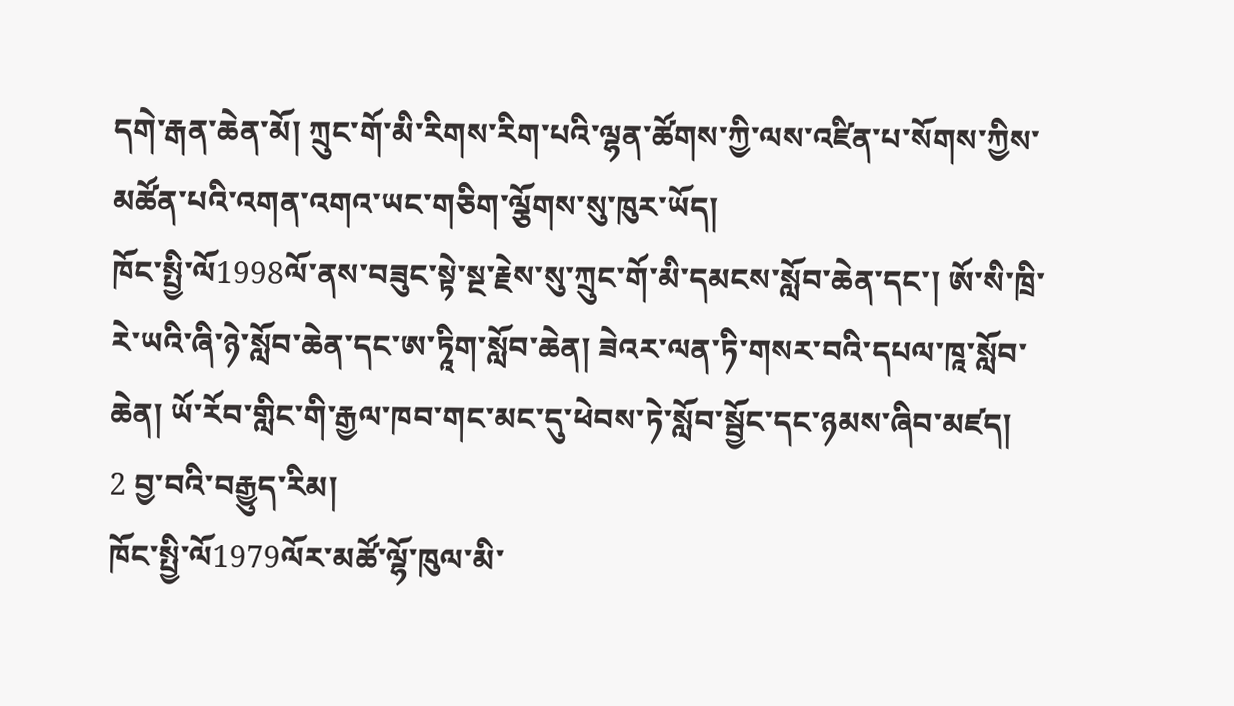དགེ་རྒན་ཆེན་མོ། ཀྲུང་གོ་མི་རིགས་རིག་པའི་ལྷན་ཚོགས་ཀྱི་ལས་འཛིན་པ་སོགས་ཀྱིས་མཚོན་པའི་འགན་འགའ་ཡང་གཅིག་ལྕོགས་སུ་ཁུར་ཡོད།
ཁོང་སྤྱི་ལོ1998ལོ་ནས་བཟུང་སྟེ་སྔ་རྗེས་སུ་ཀྲུང་གོ་མི་དམངས་སློབ་ཆེན་དང་། ཨོ་སི་ཁྲི་རེ་ཡའི་ཞི་ཉེ་སློབ་ཆེན་དང་ཨ་ཏཱིག་སློབ་ཆེན། ཟེའར་ལན་ཏི་གསར་བའི་དཔལ་ཁཱ་སློབ་ཆེན། ཡོ་རོབ་གླིང་གི་རྒྱལ་ཁབ་གང་མང་དུ་ཕེབས་ཏེ་སློབ་སྦྱོང་དང་ཉམས་ཞིབ་མཛད།
2 བྱ་བའི་བརྒྱུད་རིམ།
ཁོང་སྤྱི་ལོ1979ལོར་མཚོ་ལྷོ་ཁུལ་མི་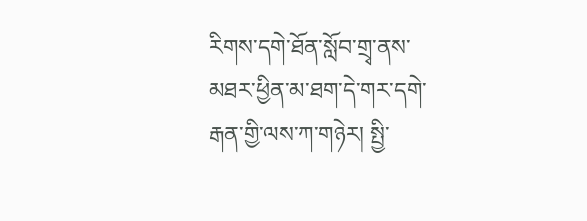རིགས་དགེ་ཐོན་སློབ་གྲྭ་ནས་མཐར་ཕྱིན་མ་ཐག་དེ་གར་དགེ་རྒན་གྱི་ལས་ཀ་གཉེར། སྤྱི་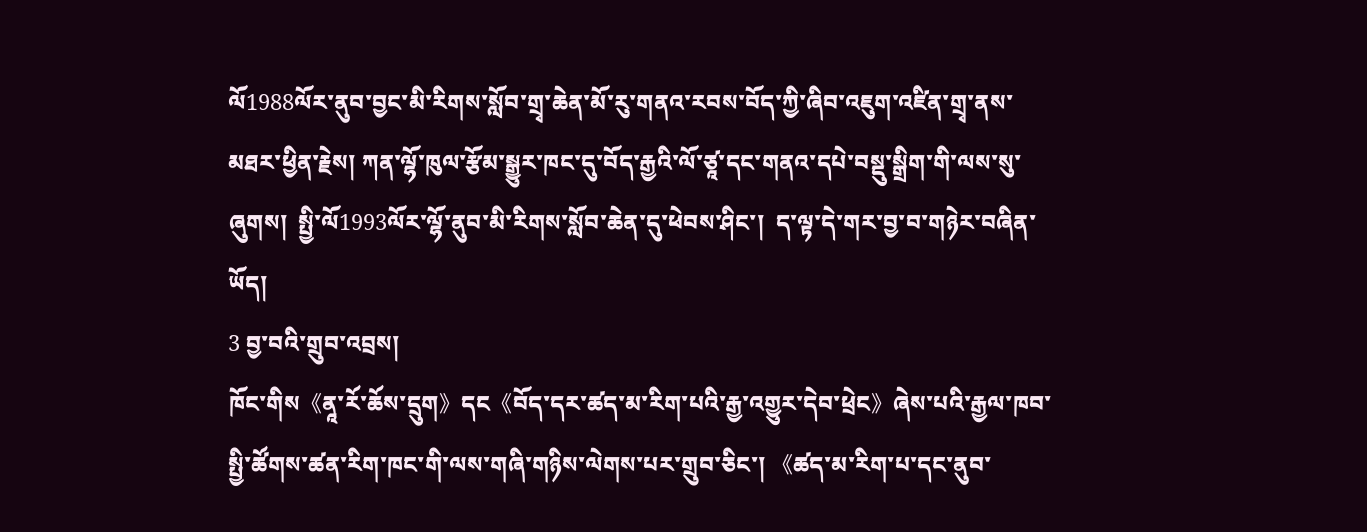ལོ1988ལོར་ནུབ་བྱང་མི་རིགས་སློབ་གྲྭ་ཆེན་མོ་རུ་གནའ་རབས་བོད་ཀྱི་ཞིབ་འཇུག་འཛིན་གྲྭ་ནས་མཐར་ཕྱིན་རྗེས། ཀན་ལྷོ་ཁུལ་རྩོམ་སྒྱུར་ཁང་དུ་བོད་རྒྱའི་ལོ་ཙཱ་དང་གནའ་དཔེ་བསྡུ་སྒྲིག་གི་ལས་སུ་ཞུགས།  སྤྱི་ལོ1993ལོར་ལྷོ་ནུབ་མི་རིགས་སློབ་ཆེན་དུ་ཕེབས་ཤིང་།  ད་ལྟ་དེ་གར་བྱ་བ་གཉེར་བཞིན་ཡོད།
3 བྱ་བའི་གྲུབ་འབྲས།
ཁོང་གིས《ནཱ་རོ་ཆོས་དྲུག》དང《བོད་དར་ཚད་མ་རིག་པའི་རྒྱ་འགྱུར་དེབ་ཕྲེང》ཞེས་པའི་རྒྱལ་ཁབ་སྤྱི་ཚོགས་ཚན་རིག་ཁང་གི་ལས་གཞི་གཉིས་ལེགས་པར་གྲུབ་ཅིང་། 《ཚད་མ་རིག་པ་དང་ནུབ་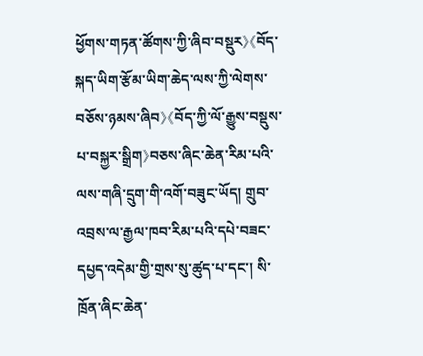ཕྱོགས་གཏན་ཚོགས་ཀྱི་ཞིབ་བསྡུར》《བོད་སྐད་ཡིག་རྩོམ་ཡིག་ཆེད་ལས་ཀྱི་ལེགས་བཅོས་ཉམས་ཞིབ》《བོད་ཀྱི་ལོ་རྒྱུས་བསྡུས་པ་བསྐྱར་སྒྲིག》བཅས་ཞིང་ཆེན་རིམ་པའི་ལས་གཞི་དྲུག་གི་འགོ་བཟུང་ཡོད། གྲུབ་འབྲས་ལ་རྒྱལ་ཁབ་རིམ་པའི་དཔེ་བཟང་དཔྱད་འདེམ་གྱི་གྲས་སུ་ཚུད་པ་དང་། སི་ཁྲོན་ཞིང་ཆེན་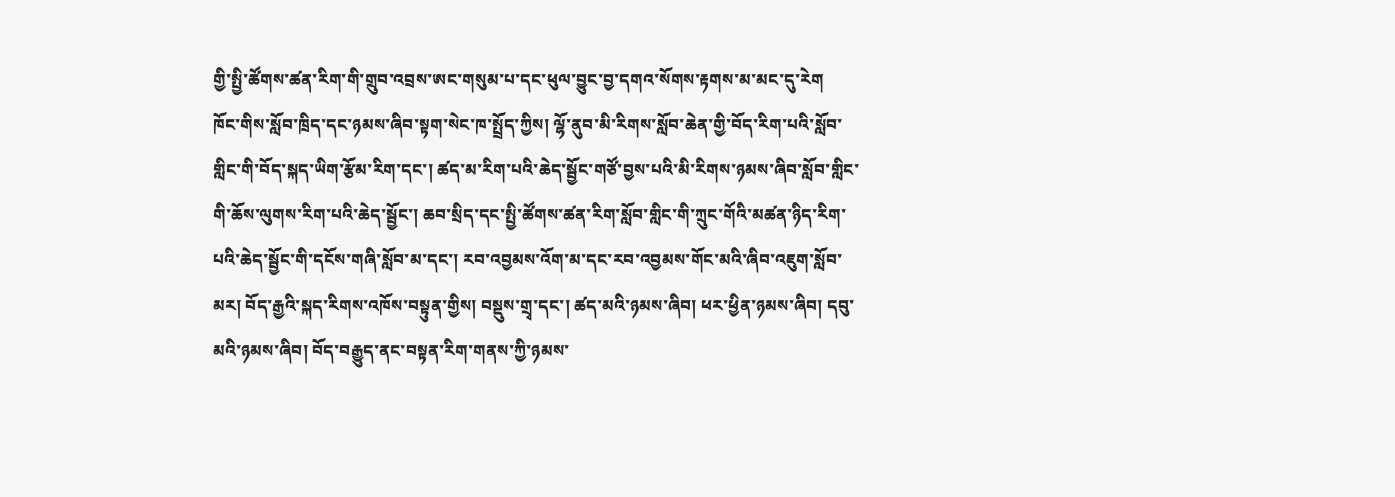གྱི་སྤྱི་ཚོགས་ཚན་རིག་གི་གྲུབ་འབྲས་ཨང་གསུམ་པ་དང་ཕུལ་བྱུང་བྱ་དགའ་སོགས་རྟགས་མ་མང་དུ་རེག
ཁོང་གིས་སློབ་ཁྲིད་དང་ཉམས་ཞིབ་སྟག་སེང་ཁ་སྤྲོད་ཀྱིས། ལྷོ་ནུབ་མི་རིགས་སློབ་ཆེན་གྱི་བོད་རིག་པའི་སློབ་གླིང་གི་བོད་སྐད་ཡིག་རྩོམ་རིག་དང་། ཚད་མ་རིག་པའི་ཆེད་སྦྱོང་གཙོ་བྱས་པའི་མི་རིགས་ཉམས་ཞིབ་སློབ་གླིང་གི་ཆོས་ལུགས་རིག་པའི་ཆེད་སྦྱོང་། ཆབ་སྲིད་དང་སྤྱི་ཚོགས་ཚན་རིག་སློབ་གླིང་གི་ཀྲུང་གོའི་མཚན་ཉིད་རིག་པའི་ཆེད་སྦྱོང་གི་དངོས་གཞི་སློབ་མ་དང་། རབ་འབྱམས་འོག་མ་དང་རབ་འབྱམས་གོང་མའི་ཞིབ་འཇུག་སློབ་མར། བོད་རྒྱའི་སྐད་རིགས་འཁོས་བསྟུན་གྱིས། བསྡུས་གྲྭ་དང་། ཚད་མའི་ཉམས་ཞིབ། ཕར་ཕྱིན་ཉམས་ཞིབ། དབུ་མའི་ཉམས་ཞིབ། བོད་བརྒྱུད་ནང་བསྟན་རིག་གནས་ཀྱི་ཉམས་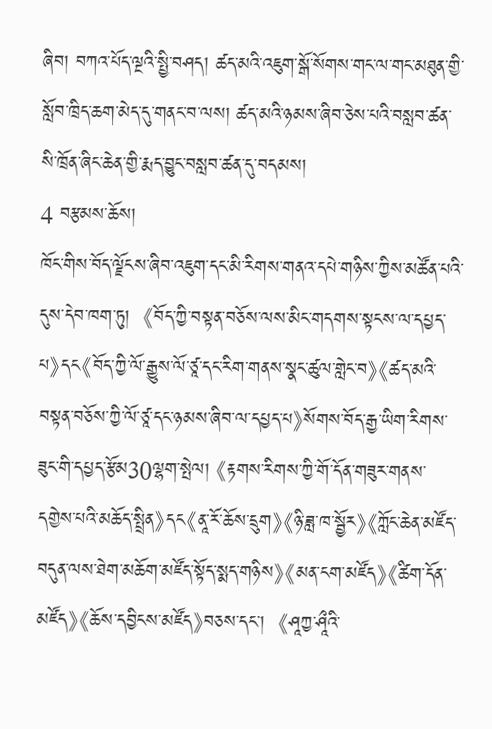ཞིབ། བཀའ་པོད་ལྔའི་སྤྱི་བཤད། ཚད་མའི་འཇུག་སྒོ་སོགས་གང་ལ་གང་མཐུན་གྱི་སློབ་ཁྲིད་ཆག་མེད་དུ་གནང་བ་ལས། ཚད་མའི་ཉམས་ཞིབ་ཅེས་པའི་བསླབ་ཚན་སི་ཁྲོན་ཞིང་ཆེན་གྱི་རྨད་བྱུང་བསླབ་ཚན་དུ་བདམས།
4 བརྩམས་ཆོས།
ཁོང་གིས་བོད་ལྗོངས་ཞིབ་འཇུག་དང་མི་རིགས་གནའ་དཔེ་གཉིས་ཀྱིས་མཚོན་པའི་དུས་དེབ་ཁག་ཏུ།  《བོད་ཀྱི་བསྟན་བཅོས་ལས་མིང་གདགས་སྟངས་ལ་དཔྱད་པ》དང《བོད་ཀྱི་ལོ་རྒྱུས་ལོ་ཙཱ་དང་རིག་གནས་སྣང་ཚུལ་གླེང་བ》《ཚད་མའི་བསྟན་བཅོས་ཀྱི་ལོ་ཙཱ་དང་ཉམས་ཞིབ་ལ་དཔྱད་པ》སོགས་བོད་རྒྱ་ཡིག་རིགས་ཟུང་གི་དཔྱད་རྩོམ30ལྷག་སྤེལ། 《རྟགས་རིགས་ཀྱི་གོ་དོན་གཟུར་གནས་དགྱེས་པའི་མཆོད་སྤྲིན》དང《ནཱ་རོ་ཆོས་དྲུག》《ཉི་ཟླ་ཁ་སྦྱོར》《ཀློང་ཆེན་མཛོད་བདུན་ལས་ཐེག་མཆོག་མཛོད་སྟོད་སྨད་གཉིས》《མན་ངག་མཛོད》《ཚིག་དོན་མཛོད》《ཆོས་དབྱིངས་མཛོད》བཅས་དང་།  《ཤཱཀྱ་ཤཱྀའི་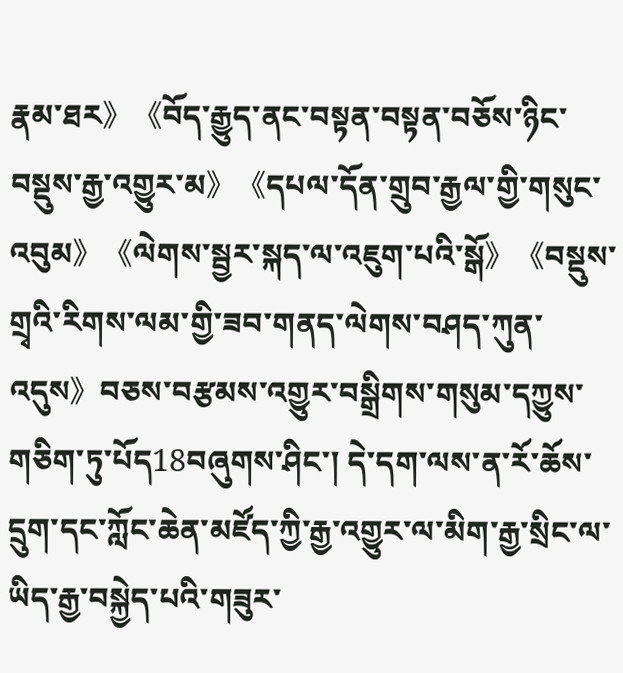རྣམ་ཐར》《བོད་རྒྱུད་ནང་བསྟན་བསྟན་བཅོས་ཉིང་བསྡུས་རྒྱ་འགྱུར་མ》《དཔལ་དོན་གྲུབ་རྒྱལ་གྱི་གསུང་འབུམ》《ལེགས་སྦྱར་སྐད་ལ་འཇུག་པའི་སྒོ》《བསྡུས་གྲྭའི་རིགས་ལམ་གྱི་ཟབ་གནད་ལེགས་བཤད་ཀུན་འདུས》བཅས་བརྩམས་འགྱུར་བསྒྲིགས་གསུམ་དཀྱུས་གཅིག་ཏུ་པོད18བཞུགས་ཤིང་། དེ་དག་ལས་ན་རོ་ཆོས་དྲུག་དང་ཀློང་ཆེན་མཛོད་ཀྱི་རྒྱ་འགྱུར་ལ་མིག་རྒྱ་སྲིང་ལ་ཡིད་རྒྱ་བསྐྱེད་པའི་གཟུར་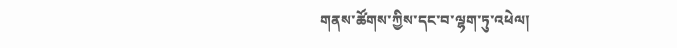གནས་ཚོགས་ཀྱིས་དང་བ་ལྷག་ཏུ་འཕེལ།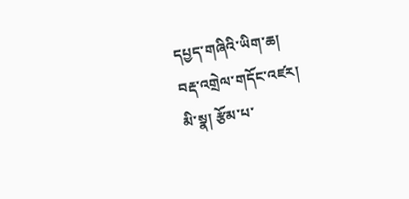དཔྱད་གཞིའི་ཡིག་ཆ།
བརྡ་འགྲེལ་གདོང་འཛར།
མི་སྣ། རྩོམ་པ་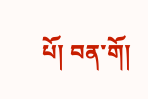པོ། བན་གོ།